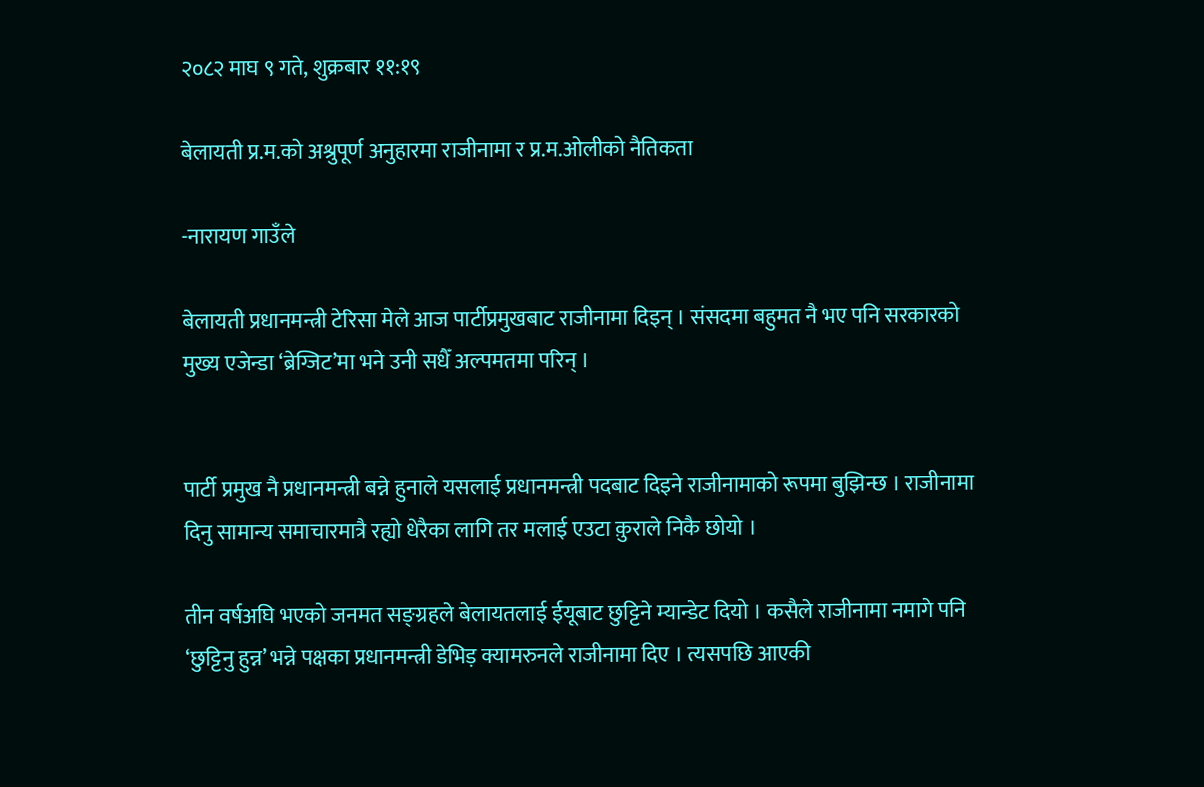२०८२ माघ ९ गते, शुक्रबार ११:१९

बेलायती प्र‍.म.को अश्रुपूर्ण अनुहारमा राजीनामा र प्र.म.ओलीको नैतिकता

-नारायण गाउँले

बेलायती प्रधानमन्त्री टेरिसा मेले आज पार्टीप्रमुखबाट राजीनामा दिइन् । संसदमा बहुमत नै भए पनि सरकारको मुख्य एजेन्डा ‘ब्रेग्जिट’मा भने उनी सधैँ अल्पमतमा परिन् ।


पार्टी प्रमुख नै प्रधानमन्त्री बन्ने हुनाले यसलाई प्रधानमन्त्री पदबाट दिइने राजीनामाको रूपमा बुझिन्छ । राजीनामा दिनु सामान्य समाचारमात्रै रह्यो धेरैका लागि तर मलाई एउटा क़ुराले निकै छोयो ।

तीन वर्षअघि भएको जनमत सङ्ग्रहले बेलायतलाई ईयूबाट छुट्टिने म्यान्डेट दियो । कसैले राजीनामा नमागे पनि ‘छुट्टिनु हुन्न’ भन्ने पक्षका प्रधानमन्त्री डेभिड़ क्यामरुनले राजीनामा दिए । त्यसपछि आएकी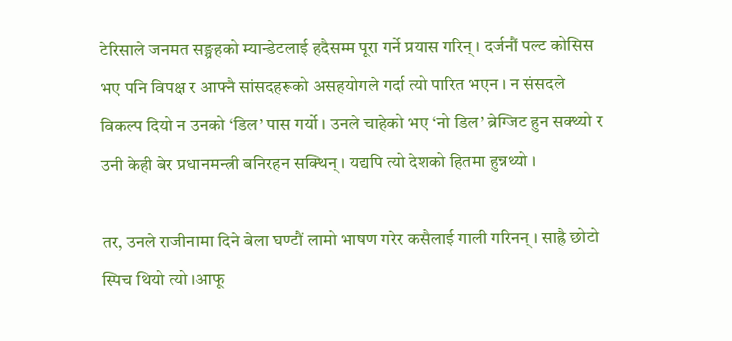टेरिसाले जनमत सङ्ग्रहको म्यान्डेटलाई हदैसम्म पूरा गर्ने प्रयास गरिन् । दर्जनौं पल्ट कोसिस भए पनि विपक्ष र आफ्नै सांसदहरूको असहयोगले गर्दा त्यो पारित भएन । न संसदले विकल्प दियो न उनको ‘डिल’ पास गर्यो । उनले चाहेको भए ‘नो डिल’ ब्रेग्जिट हुन सक्थ्यो र उनी केही बेर प्रधानमन्त्री बनिरहन सक्थिन् । यद्यपि त्यो देशको हितमा हुन्नथ्यो ।

तर, उनले राजीनामा दिने बेला घण्टौं लामो भाषण गरेर कसैलाई गाली गरिनन् । साह्रै छोटो स्पिच थियो त्यो ।आफू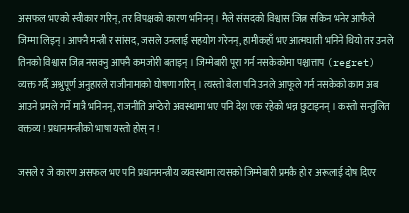असफल भएको स्वीकार गरिन्, तर विपक्षको कारण भनिनन् । मैले संसदको विश्वास जित्न सकिन भनेर आफैले जिम्मा लिइन् । आफ्नै मन्त्री र सांसद, जसले उनलाई सहयोग गरेनन्, हामीकहाँ भए आत्मघाती भनिने थियो तर उनले तिनको विश्वास जित्न नसक्नु आफ्नै कमजोरी बताइन् । जिम्मेबारी पूरा गर्न नसकेकोमा पश्चात्ताप (regret) व्यक्त गर्दै अश्रुपूर्ण अनुहारले राजीनामाको घोषणा गरिन् । त्यस्तो बेला पनि उनले आफूले गर्न नसकेको काम अब आउने प्रमले गर्ने मात्रै भनिनन्, राजनीति अप्ठेरो अवस्थामा भए पनि देश एक रहेको भन्न छुटाइनन् । कस्तो सन्तुलित वक्तव्य ! प्रधानमन्त्रीको भाषा यस्तो होस् न !

जसले र जे कारण असफल भए पनि प्रधानमन्त्रीय व्यवस्थामा त्यसको जिम्मेबारी प्रमकै हो र अरूलाई दोष दिएर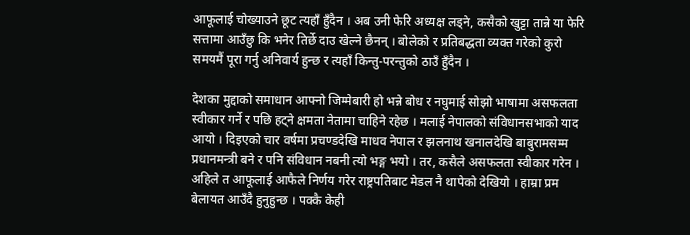आफूलाई चोख्याउने छूट त्यहाँ हुँदैन । अब उनी फेरि अध्यक्ष लड्ने, कसैको खुट्टा तान्ने या फेरि सत्तामा आउँछु कि भनेर तिर्छे दाउ खेल्ने छैनन् । बोलेको र प्रतिबद्धता व्यक्त गरेको कुरो समयमैं पूरा गर्नु अनिवार्य हुन्छ र त्यहाँ किन्तु-परन्तुको ठाउँ हुँदैन ।

देशका मुद्दाको समाधान आफ्नो जिम्मेबारी हो भन्ने बोध र नघुमाई सोझो भाषामा असफलता स्वीकार गर्ने र पछि हट्ने क्षमता नेतामा चाहिने रहेछ । मलाई नेपालको संविधानसभाको याद आयो । दिइएको चार वर्षमा प्रचण्डदेखि माधव नेपाल र झलनाथ खनालदेखि बाबुरामसम्म प्रधानमन्त्री बने र पनि संविधान नबनी त्यो भङ्ग भयो । तर, कसैले असफलता स्वीकार गरेन । अहिले त आफूलाई आफैले निर्णय गरेर राष्ट्रपतिबाट मेडल नै थापेको देखियो । हाम्रा प्रम बेलायत आउँदै हुनुहुन्छ । पक्कै केही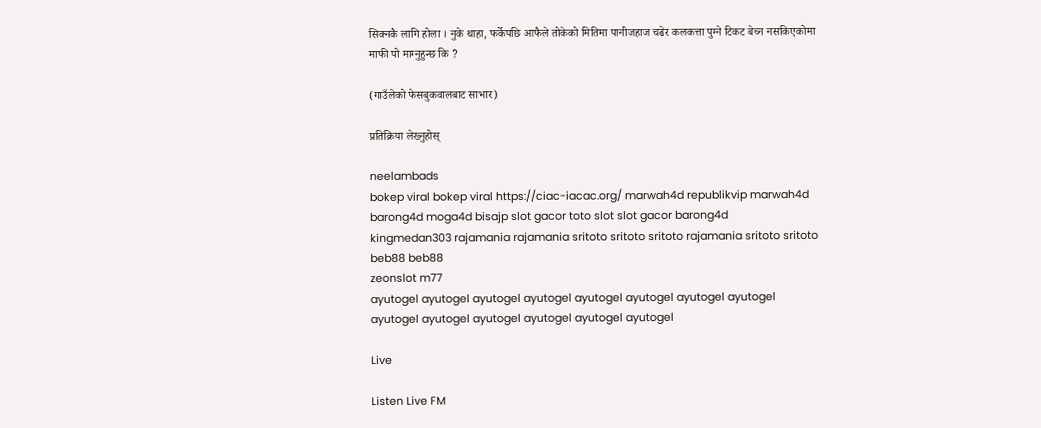सिक्नकै लागि होला । नुके थाहा, फर्केपछि आफैले तोकेको मितिमा पानीजहाज चढेर कलकत्ता पुग्ने टिकट बेच्न नसकिएकोमा माफी पो माग्नुहुन्छ कि ?

(गाउँलेको फेसबुकवालबाट साभार)

प्रतिक्रिया लेख्नुहोस्

neelambads
bokep viral bokep viral https://ciac-iacac.org/ marwah4d republikvip marwah4d barong4d moga4d bisajp slot gacor toto slot slot gacor barong4d
kingmedan303 rajamania rajamania sritoto sritoto sritoto rajamania sritoto sritoto beb88 beb88
zeonslot m77
ayutogel ayutogel ayutogel ayutogel ayutogel ayutogel ayutogel ayutogel ayutogel ayutogel ayutogel ayutogel ayutogel ayutogel

Live

Listen Live FM